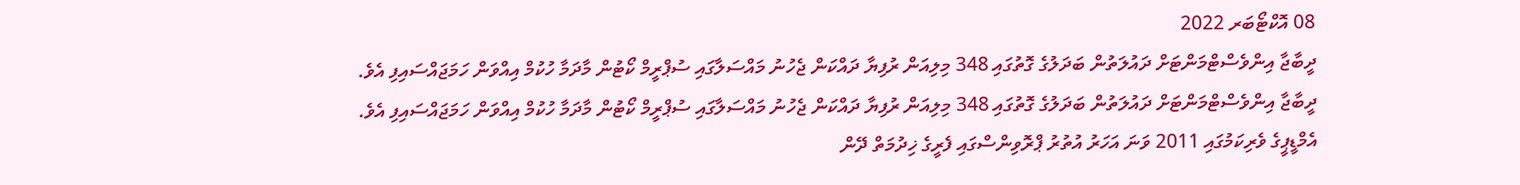08 އޮކްޓޯބަރ 2022
ދީބާޖާ އިންވެސްޓްމަންޓަށް ދައުލަތުން ބަދަލުގެ ގޮތުގައި 348 މިލިއަން ރުފިޔާ ދައްކަން ޖެހުނު މައްސަލާގައި ސުޕްރީމް ކޯޓުން މާދަމާ ހުކުމް އިއްވަން ހަމަޖައްސައިފި އެވެ.
ދީބާޖާ އިންވެސްޓްމަންޓަށް ދައުލަތުން ބަދަލުގެ ގޮތުގައި 348 މިލިއަން ރުފިޔާ ދައްކަން ޖެހުނު މައްސަލާގައި ސުޕްރީމް ކޯޓުން މާދަމާ ހުކުމް އިއްވަން ހަމަޖައްސައިފި އެވެ.
އެމްޑީޕީގެ ވެރިކަމުގައި 2011 ވަނަ އަހަރު އުތުރު ޕްރޮވިންސްގައި ފެރީގެ ޚިދުމަތް ދޭން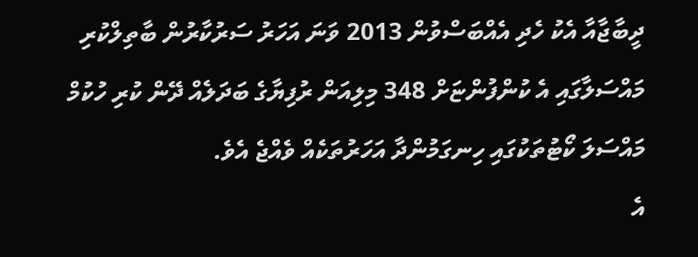ދީބާޖާއާ އެކު ހެދި އެއްބަސްވުން 2013 ވަނަ އަހަރު ސަރުކާރުން ބާތިލްކުރި މައްސަލާގައި އެ ކުންފުންޏަށް 348 މިލިއަން ރުފިޔާގެ ބަދަލެއް ދޭން ކުރި ހުކުމް މައްސަލަ ކޯޓުތަކުގައި ހިނގަމުންދާ އަހަރުތަކެއް ވެއްޖެ އެވެ.
އެ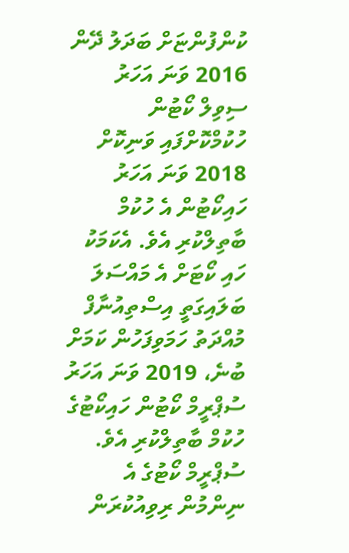ކުންފުންޏަށް ބަދަލު ދޭން 2016 ވަނަ އަހަރު ސިވިލް ކޯޓުން ހުކުމްކޮށްފައި ވަނިކޮށް 2018 ވަނަ އަހަރު ހައިކޯޓުން އެ ހުކުމް ބާތިލްކުރި އެވެ. އެކަމަކު ހައި ކޯޓަށް އެ މައްސަލަ ބަލައިގަތީ އިސްތިއުނާފް މުއްދަތު ހަމަވިފަހުން ކަމަށް ބުނެ، 2019 ވަނަ އަހަރު ސުޕްރީމް ކޯޓުން ހައިކޯޓުގެ ހުކުމް ބާތިލްކުރި އެވެ.
ސުޕްރީމް ކޯޓުގެ އެ ނިންމުން ރިވިއުކުރަން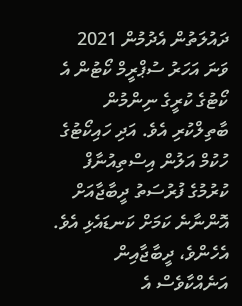ދައުލަތުން އެދުމުން 2021 ވަނަ އަހަރު ސުޕްރީމް ކޯޓުން އެ ކޯޓުގެ ކުރީގެ ނިންމުން ބާތިލްކުރި އެވެ. އަދި ހައިކޯޓުގެ ހުކުމް އަލުން އިސްތިއުނާފް ކުރުމުގެ ފުރުސަތު ދީބާޖާއަށް އޮންނާނެ ކަމަށް ކަނޑައެޅި އެވެ.
އެހެންވެ، ދީބާޖާއިން އަނެއްކާވެސް އެ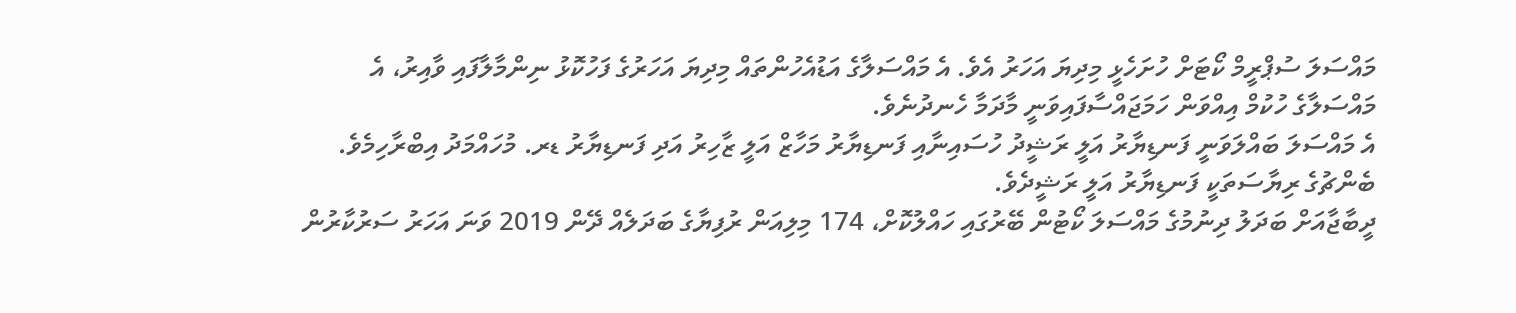މައްސަލަ ސުޕްރީމް ކޯޓަށް ހުށަހެޅީ މިދިޔަ އަހަރު އެވެ. އެ މައްސަލާގެ އަޑުއެހުންތައް މިދިޔަ އަހަރުގެ ފަހުކޮޅު ނިންމާލާފައި ވާއިރު، އެ މައްސަލާގެ ހުކުމް އިއްވަން ހަމަޖައްސާފައިވަނީ މާދަމާ ހެނދުނެވެ.
އެ މައްސަލަ ބައްލަވަނީ ފަނޑިޔާރު އަލީ ރަޝީދު ހުސައިނާއި ފަނޑިޔާރު މަހާޒް އަލީ ޒާހިރު އަދި ފަނޑިޔާރު ޑރ. މުހައްމަދު އިބްރާހިމެވެ. ބެންޗުގެ ރިޔާސަތަކީ ފަނޑިޔާރު އަލީ ރަޝީދެވެ.
ދީބާޖާއަށް ބަދަލު ދިނުމުގެ މައްސަލަ ކޯޓުން ބޭރުގައި ހައްލުކޮށް، 174 މިލިއަން ރުފިޔާގެ ބަދަލެއް ދޭން 2019 ވަނަ އަހަރު ސަރުކާރުން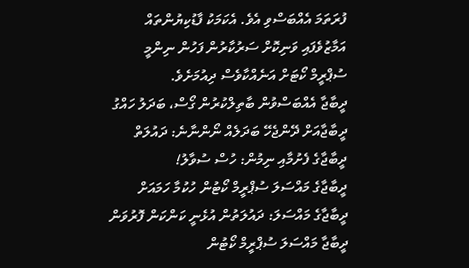ފުރަތަމަ އެއްބަސްވި އެވެ. އެކަމަކު ފާޑުކިޔުންތައް އަމާޒުވެފައި ވަނިކޮށް ސަރުކާރުން ފަހުން ނިންމީ ސުޕްރީމް ކޯޓަށް އަނެއްކާވެސް ދިއުމަށެވެ.
ދީބާޖާ އެއްބަސްވުން ބާތިލްކުރުން ގޯސް، ބަދަލު ހައްގު
ދީބާޖާއަށް ދޭންޖެހޭ ބަދަލެއް ނޯންނާނެ: ދައުލަތް
ދީބާޖާގެ ފެށުމާއި ނިމުން: ހުސް ސުވާލު!
ދީބާޖާގެ މައްސަލަ ސުޕްރީމް ކޯޓުން ހުކުމާ ހަމައަށް
ދީބާޖާގެ މައްސަލަ: ދައުލަތުން އުޅެނީ ކަންކަން ފޮރުވަން
ދީބާޖާ މައްސަލަ ސުޕްރީމް ކޯޓުން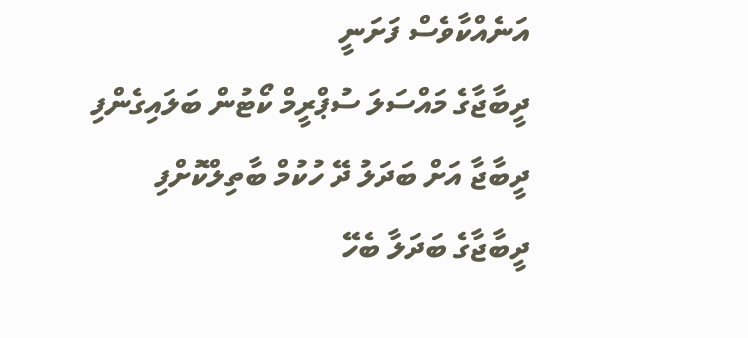އަނެއްކާވެސް ފަށަނީ
ދީބާޖާގެ މައްސަލަ ސުޕްރީމް ކޯޓުން ބަލައިގެންފި
ދީބާޖާ އަށް ބަދަލު ދޭ ހުކުމް ބާތިލްކޮށްފި
ދީބާޖާގެ ބަދަލާ ބެހޭ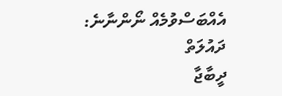އެއްބަސްވުމެއް ނޯންނާނެ: ދައުލަތް
ދީބާޖާ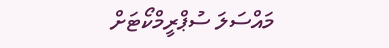މައްސަލަ ސުޕްރީމްކޯޓަށް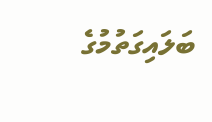ބަލައިގަތުމުގެ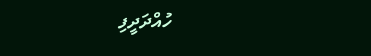ހުއްދަދީފި